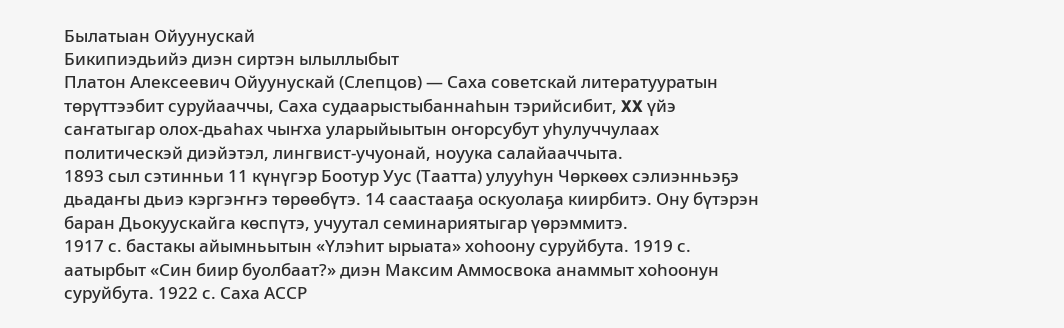Былатыан Ойуунускай
Бикипиэдьийэ диэн сиртэн ылыллыбыт
Платон Алексеевич Ойуунускай (Слепцов) — Саха советскай литератууратын төрүттээбит суруйааччы, Саха судаарыстыбаннаһын тэрийсибит, XX үйэ саҥатыгар олох-дьаһах чыҥха уларыйыытын оҥорсубут уһулуччулаах политическэй диэйэтэл, лингвист-учуонай, ноуука салайааччыта.
1893 сыл сэтинньи 11 күнүгэр Боотур Уус (Таатта) улууһун Чөркөөх сэлиэнньэҕэ дьадаҥы дьиэ кэргэҥҥэ төрөөбүтэ. 14 саастааҕа оскуолаҕа киирбитэ. Ону бүтэрэн баран Дьокуускайга көспүтэ, учуутал семинариятыгар үөрэммитэ.
1917 с. бастакы айымньытын «Үлэһит ырыата» хоһоону суруйбута. 1919 с. аатырбыт «Син биир буолбаат?» диэн Максим Аммосвока анаммыт хоһоонун суруйбута. 1922 с. Саха АССР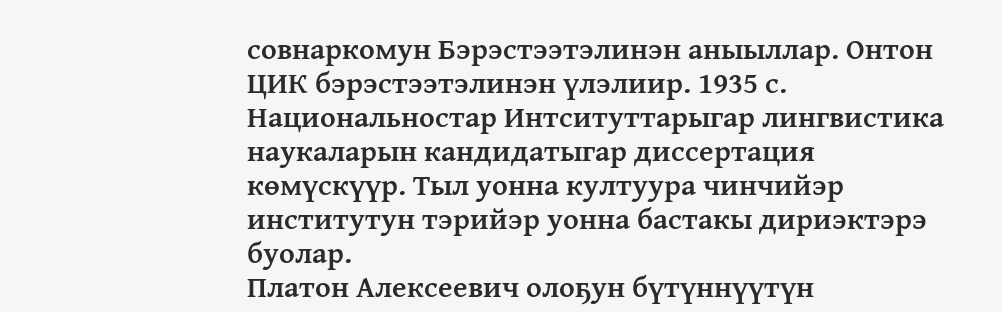совнаркомун Бэрэстээтэлинэн аныыллар. Онтон ЦИК бэрэстээтэлинэн үлэлиир. 1935 с. Национальностар Интситуттарыгар лингвистика наукаларын кандидатыгар диссертация көмүскүүр. Тыл уонна култуура чинчийэр институтун тэрийэр уонна бастакы дириэктэрэ буолар.
Платон Алексеевич олоҕун бүтүннүүтүн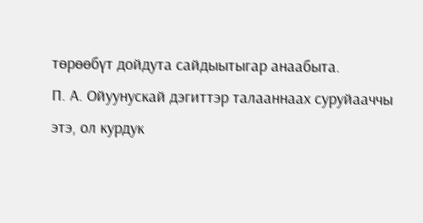төрөөбүт дойдута сайдыытыгар анаабыта.
П. А. Ойуунускай дэгиттэр талааннаах суруйааччы этэ, ол курдук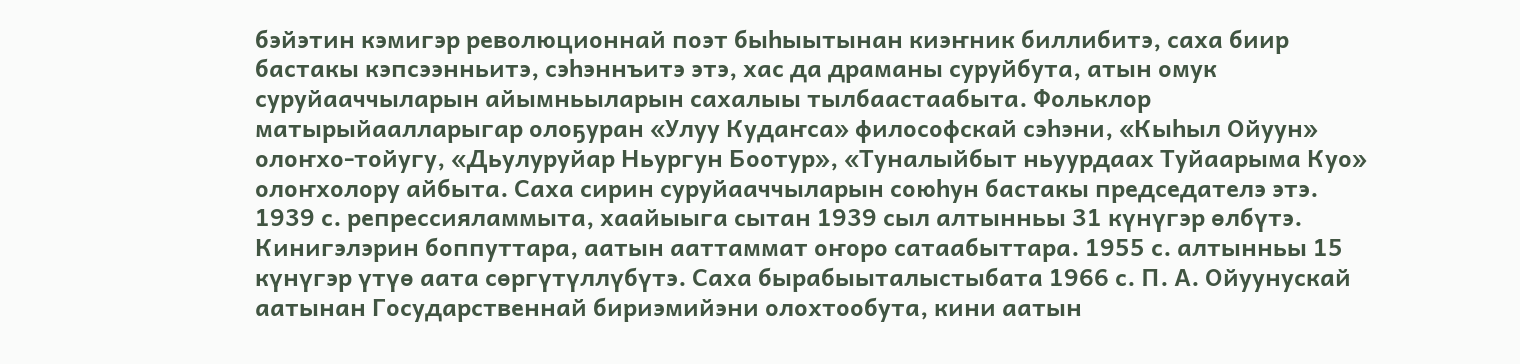бэйэтин кэмигэр революционнай поэт быһыытынан киэҥник биллибитэ, саха биир бастакы кэпсээнньитэ, сэһэннъитэ этэ, хас да драманы суруйбута, атын омук суруйааччыларын айымньыларын сахалыы тылбаастаабыта. Фольклор матырыйаалларыгар олоҕуран «Улуу Кудаҥса» философскай сэһэни, «Кыһыл Ойуун» олоҥхо-тойугу, «Дьулуруйар Ньургун Боотур», «Туналыйбыт ньуурдаах Туйаарыма Куо» олоҥхолору айбыта. Саха сирин суруйааччыларын союһун бастакы председателэ этэ.
1939 с. репрессияламмыта, хаайыыга сытан 1939 сыл алтынньы 31 күнүгэр өлбүтэ. Кинигэлэрин боппуттара, аатын ааттаммат оҥоро сатаабыттара. 1955 с. алтынньы 15 күнүгэр үтүө аата сөргүтүллүбүтэ. Саха бырабыыталыстыбата 1966 с. П. А. Ойуунускай аатынан Государственнай бириэмийэни олохтообута, кини аатын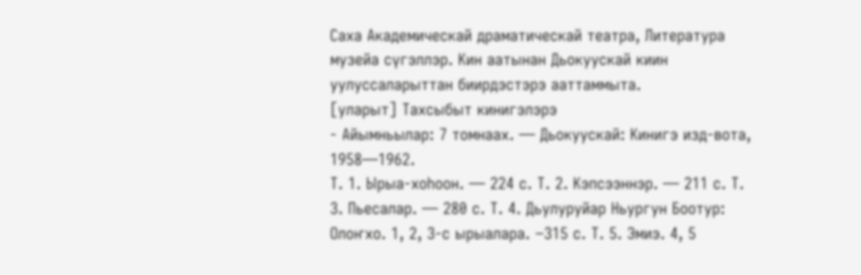Саха Академическай драматическай театра, Литература музейа сүгэллэр. Кин аатынан Дьокуускай киин уулуссаларыттан биирдэстэрэ ааттаммыта.
[уларыт] Тахсыбыт кинигэлэрэ
- Айымньылар: 7 томнаах. — Дьокуускай: Кинигэ изд-вота, 1958—1962.
Т. 1. Ырыа-хоһоон. — 224 с. Т. 2. Кэпсээннэр. — 211 с. Т. 3. Пьесалар. — 280 с. Т. 4. Дьулуруйар Ньургун Боотур: Олоҥхо. 1, 2, 3-с ырыалара. −315 с. Т. 5. Эмиэ. 4, 5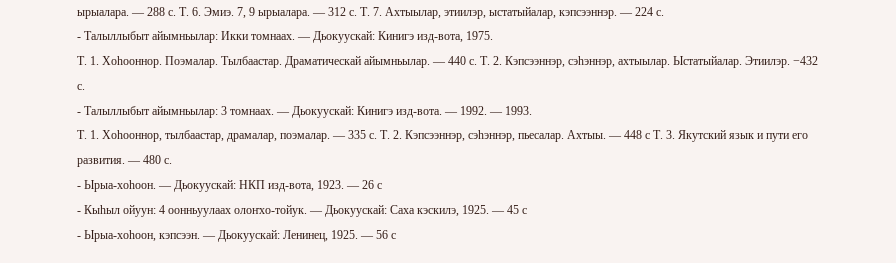ырыалара. — 288 с. Т. 6. Эмиэ. 7, 9 ырыалара. — 312 с. Т. 7. Ахтыылар, этиилэр, ыстатыйалар, кэпсээннэр. — 224 с.
- Талыллыбыт айымньылар: Икки томнаах. — Дьокуускай: Кинигэ изд-вота, 1975.
Т. 1. Хоһооннор. Поэмалар. Тылбаастар. Драматическай айымньылар. — 440 с. Т. 2. Кэпсээннэр, сэһэннэр, ахтыылар. Ыстатыйалар. Этиилэр. −432 с.
- Талыллыбыт айымньылар: 3 томнаах. — Дьокуускай: Кинигэ изд-вота. — 1992. — 1993.
Т. 1. Хоһооннор, тылбаастар, драмалар, поэмалар. — 335 с. Т. 2. Кэпсээннэр, сэһэннэр, пьесалар. Ахтыы. — 448 с Т. 3. Якутский язык и пути его развития. — 480 с.
- Ырыа-хоһоон. — Дьокуускай: НКП изд-вота, 1923. — 26 с
- Кыһыл ойуун: 4 оонньуулаах олоҥхо-тойук. — Дьокуускай: Саха кэскилэ, 1925. — 45 с
- Ырыа-хоһоон, кэпсээн. — Дьокуускай: Ленинец, 1925. — 56 с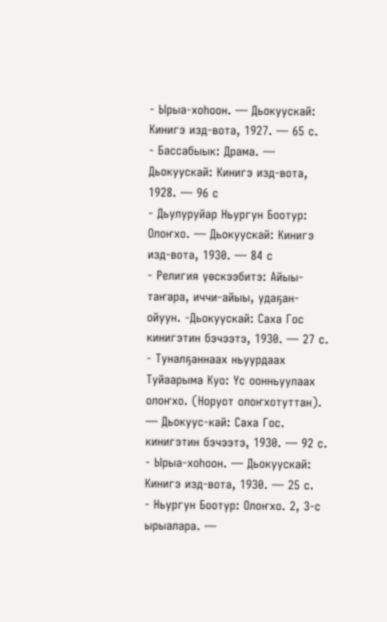- Ырыа-хоһоон. — Дьокуускай: Кинигэ изд-вота, 1927. — 65 с.
- Бассабыык: Драма. — Дьокуускай: Кинигэ изд-вота, 1928. — 96 с
- Дьулуруйар Ньургун Боотур: Олоҥхо. — Дьокуускай: Кинигэ изд-вота, 1930. — 84 с
- Религия үөскээбитэ: Айыы-таҥара, иччи-айыы, удаҕан-ойуун. -Дьокуускай: Саха Гос кинигэтин бэчээтэ, 1930. — 27 с.
- Туналҕаннаах ньуурдаах Туйаарыма Куо: Үс оонньуулаах олоҥхо. (Норуот олоҥхотуттан). — Дьокуус-кай: Саха Гос. кинигэтин бэчээтэ, 1930. — 92 с.
- Ырыа-хоһоон. — Дьокуускай: Кинигэ изд-вота, 1930. — 25 с.
- Ньургун Боотур: Олоҥхо. 2, 3-с ырыалара. —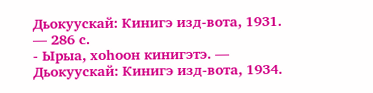Дьокуускай: Кинигэ изд-вота, 1931. — 286 с.
- Ырыа, хоһоон кинигэтэ. — Дьокуускай: Кинигэ изд-вота, 1934.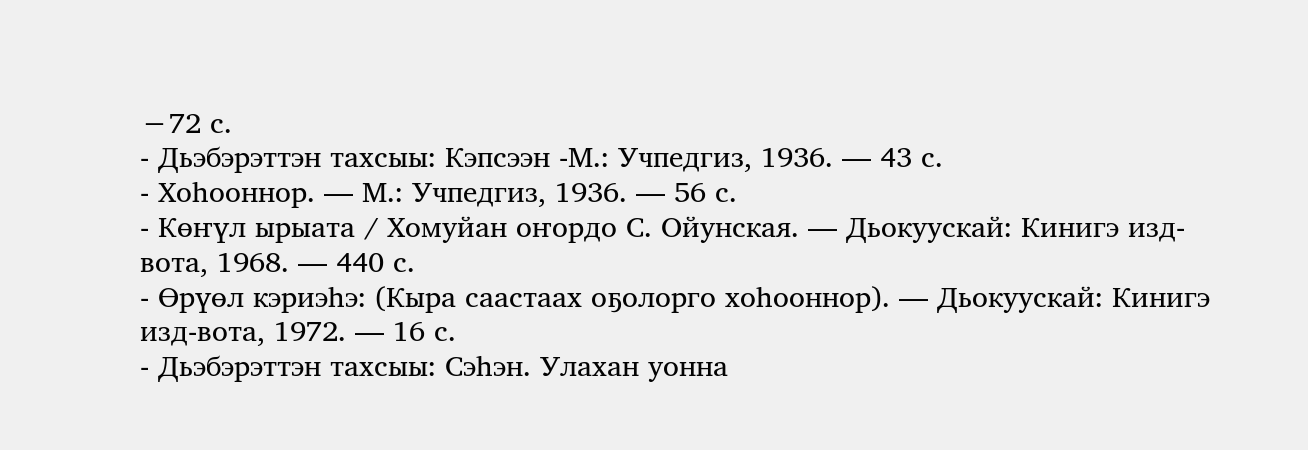−72 с.
- Дьэбэрэттэн тахсыы: Кэпсээн -М.: Учпедгиз, 1936. — 43 с.
- Хоһооннор. — М.: Учпедгиз, 1936. — 56 с.
- Көҥүл ырыата / Хомуйан оҥордо С. Ойунская. — Дьокуускай: Кинигэ изд-вота, 1968. — 440 с.
- Өрүөл кэриэһэ: (Кыра саастаах оҕолорго хоһооннор). — Дьокуускай: Кинигэ изд-вота, 1972. — 16 с.
- Дьэбэрэттэн тахсыы: Сэһэн. Улахан уонна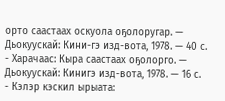орто саастаах оскуола оҕолоругар. — Дьокуускай: Кини-гэ изд-вота, 1978. — 40 с.
- Харачаас: Кыра саастаах оҕолорго. — Дьокуускай: Кинигэ изд-вота, 1978. — 16 с.
- Кэлэр кэскил ырыата: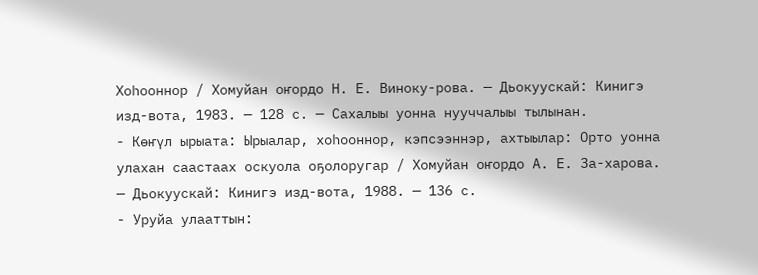Хоһооннор / Хомуйан оҥордо Н. Е. Виноку-рова. — Дьокуускай: Кинигэ изд-вота, 1983. — 128 с. — Сахалыы уонна нууччалыы тылынан.
- Көҥүл ырыата: Ырыалар, хоһооннор, кэпсээннэр, ахтыылар: Орто уонна улахан саастаах оскуола оҕолоругар / Хомуйан оҥордо А. Е. За-харова. — Дьокуускай: Кинигэ изд-вота, 1988. — 136 с.
- Уруйа улааттын: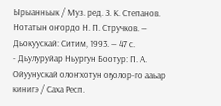Ырыанньык / Муз. ред. З. К. Степанов. Нотатын оҥордо Н. П. Стручков. — Дьокуускай: Ситим, 1993. — 47 с.
- Дьулуруйар Ньургун Боотур: П. А. Ойуунускай олоҥхотун оҕолор-го ааьар кинигэ / Саха Респ.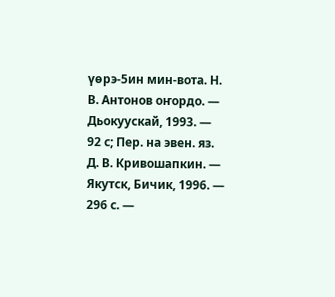үөрэ-5ин мин-вота. Н. В. Антонов оҥордо. — Дьокуускай, 1993. — 92 с; Пер. на эвен. яз. Д. В. Кривошапкин. — Якутск, Бичик, 1996. — 296 с. —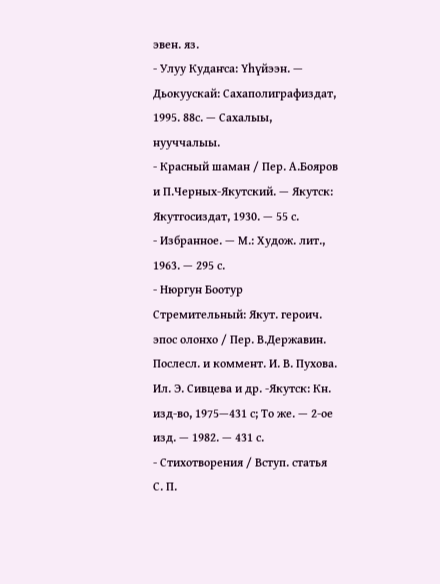эвен. яз.
- Улуу Кудаҥса: Үһүйээн. — Дьокуускай: Сахаполиграфиздат, 1995. 88с. — Сахалыы, нууччалыы.
- Красный шаман / Пер. А.Бояров и П.Черных-Якутский. — Якутск: Якутгосиздат, 1930. — 55 с.
- Избранное. — М.: Худож. лит., 1963. — 295 с.
- Нюргун Боотур Стремительный: Якут. героич. эпос олонхо / Пер. В.Державин. Послесл. и коммент. И. В. Пухова. Ил. Э. Сивцева и др. -Якутск: Кн. изд-во, 1975—431 с; То же. — 2-ое изд. — 1982. — 431 с.
- Стихотворения / Вступ. статья С. П.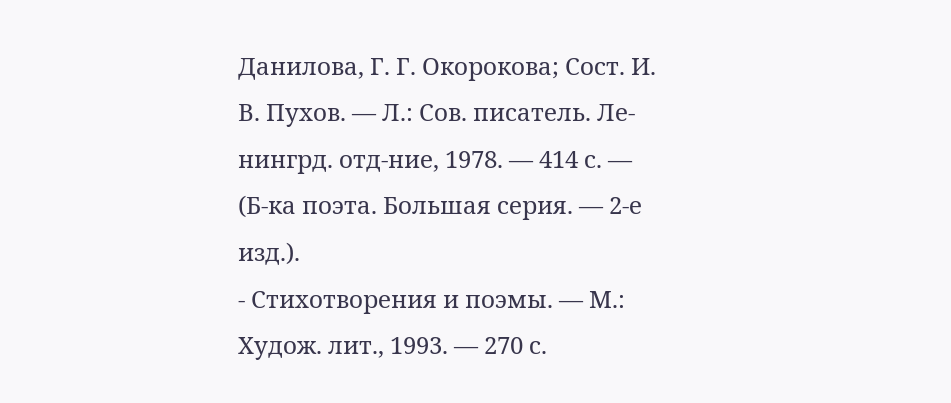Данилова, Г. Г. Окорокова; Сост. И. В. Пухов. — Л.: Сов. писатель. Ле-нингрд. отд-ние, 1978. — 414 с. — (Б-ка поэта. Большая серия. — 2-е изд.).
- Стихотворения и поэмы. — М.: Худож. лит., 1993. — 270 с.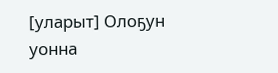[уларыт] Олоҕун уонна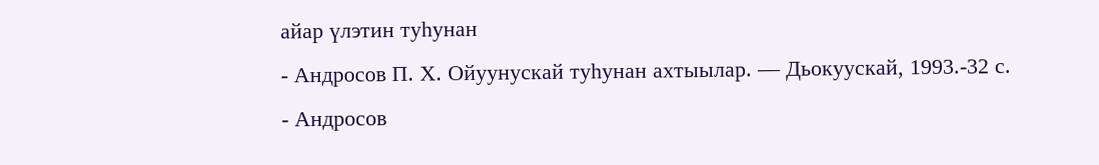айар үлэтин туһунан
- Андросов П. Х. Ойуунускай туһунан ахтыылар. — Дьокуускай, 1993.-32 с.
- Андросов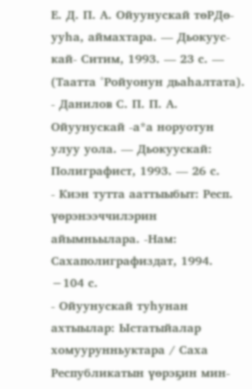Е. Д. П. А. Ойуунускай төРДө-ууһа, аймахтара. — Дьокуус-кай- Ситим, 1993. — 23 с. — (Таатта °Ройуонун дьаһалтата).
- Данилов С. П. П. А. Ойуунускай -а*а норуотун улуу уола. — Дьокуускай: Полиграфист, 1993. — 26 с.
- Киэн тутта ааттыыбыт: Респ. үөрэнээччилэрин айымньылара. -Нам: Сахаполиграфиздат, 1994. −104 с.
- Ойуунускай туһунан ахтыылар: Ыстатыйалар хомуурунньуктара / Саха Республикатын үөрэҕин мин-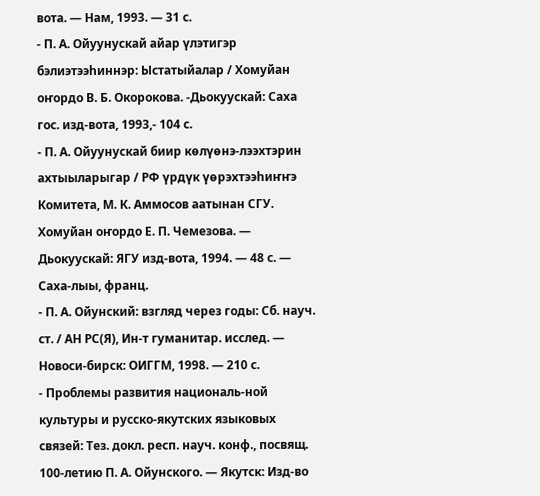вота. — Нам, 1993. — 31 с.
- П. А. Ойуунускай айар үлэтигэр бэлиэтээһиннэр: Ыстатыйалар / Хомуйан оҥордо В. Б. Окорокова. -Дьокуускай: Саха гос. изд-вота, 1993,- 104 с.
- П. А. Ойуунускай биир көлүөнэ-лээхтэрин ахтыыларыгар / РФ үрдүк үөрэхтээһиҥҥэ Комитета, М. К. Аммосов аатынан СГУ. Хомуйан оҥордо Е. П. Чемезова. — Дьокуускай: ЯГУ изд-вота, 1994. — 48 с. — Саха-лыы, франц.
- П. А. Ойунский: взгляд через годы: Сб. науч. ст. / АН РС(Я), Ин-т гуманитар. исслед. — Новоси-бирск: ОИГГМ, 1998. — 210 с.
- Проблемы развития националь-ной культуры и русско-якутских языковых связей: Тез. докл. респ. науч. конф., посвящ. 100-летию П. А. Ойунского. — Якутск: Изд-во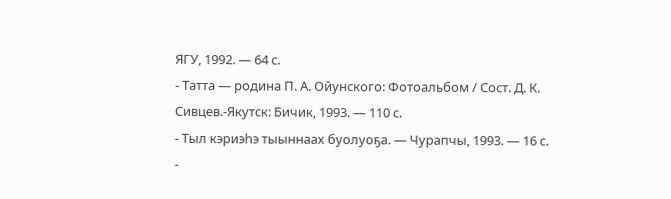ЯГУ, 1992. — 64 с.
- Татта — родина П. А. Ойунского: Фотоальбом / Сост. Д. К. Сивцев.-Якутск: Бичик, 1993. — 110 с.
- Тыл кэриэһэ тыыннаах буолуоҕа. — Чурапчы, 1993. — 16 с.
-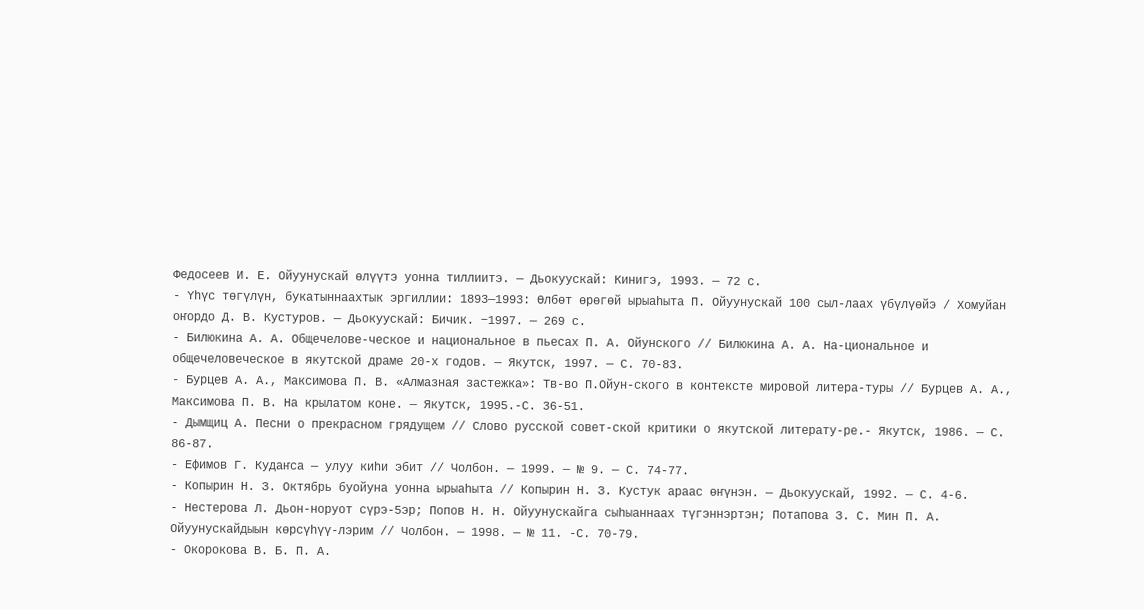Федосеев И. Е. Ойуунускай өлүүтэ уонна тиллиитэ. — Дьокуускай: Кинигэ, 1993. — 72 с.
- Үһүс төгүлүн, букатыннаахтык эргиллии: 1893—1993: Өлбөт өрөгөй ырыаһыта П. Ойуунускай 100 сыл-лаах үбүлүөйэ / Хомуйан оҥордо Д. В. Кустуров. — Дьокуускай: Бичик. −1997. — 269 с.
- Билюкина А. А. Общечелове-ческое и национальное в пьесах П. А. Ойунского // Билюкина А. А. На-циональное и общечеловеческое в якутской драме 20-х годов. — Якутск, 1997. — С. 70-83.
- Бурцев А. А., Максимова П. В. «Алмазная застежка»: Тв-во П.Ойун-ского в контексте мировой литера-туры // Бурцев А. А., Максимова П. В. На крылатом коне. — Якутск, 1995.-С. 36-51.
- Дымщиц А. Песни о прекрасном грядущем // Слово русской совет-ской критики о якутской литерату-ре.- Якутск, 1986. — С. 86-87.
- Ефимов Г. Кудаҥса — улуу киһи эбит // Чолбон. — 1999. — № 9. — С. 74-77.
- Копырин Н. З. Октябрь буойуна уонна ырыаһыта // Копырин Н. З. Кустук араас өҥүнэн. — Дьокуускай, 1992. — С. 4-6.
- Нестерова Л. Дьон-норуот сүрэ-5эр; Попов Н. Н. Ойуунускайга сыһыаннаах түгэннэртэн; Потапова З. С. Мин П. А. Ойуунускайдыын көрсүһүү-лэрим // Чолбон. — 1998. — № 11. -С. 70-79.
- Окорокова В. Б. П. А.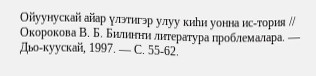Ойуунускай айар үлэтигэр улуу киһи уонна ис-тория // Окорокова В. Б. Билиҥҥи литература проблемалара. — Дьо-куускай, 1997. — С. 55-62.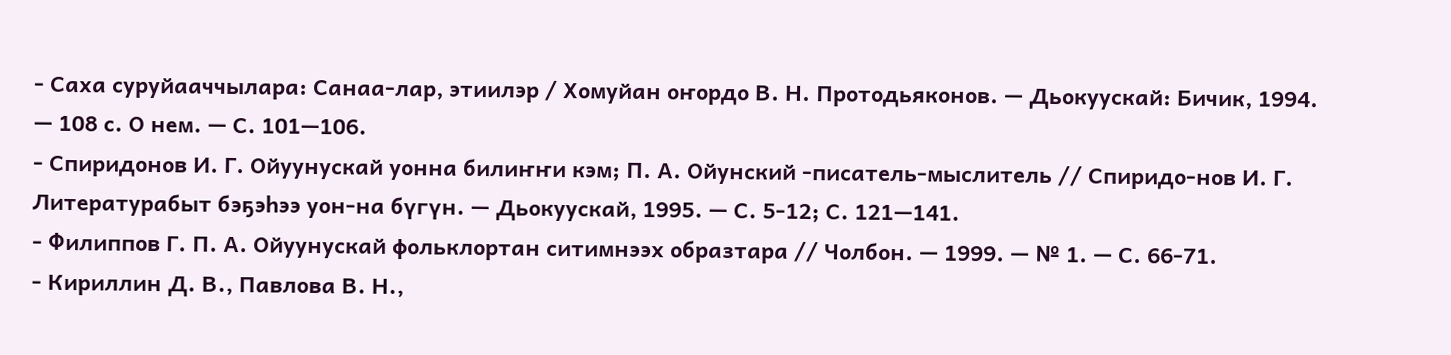- Саха суруйааччылара: Санаа-лар, этиилэр / Хомуйан оҥордо В. Н. Протодьяконов. — Дьокуускай: Бичик, 1994. — 108 с. О нем. — С. 101—106.
- Спиридонов И. Г. Ойуунускай уонна билиҥҥи кэм; П. А. Ойунский -писатель-мыслитель // Спиридо-нов И. Г. Литературабыт бэҕэһээ уон-на бүгүн. — Дьокуускай, 1995. — С. 5-12; С. 121—141.
- Филиппов Г. П. А. Ойуунускай фольклортан ситимнээх образтара // Чолбон. — 1999. — № 1. — С. 66-71.
- Кириллин Д. В., Павлова В. Н.,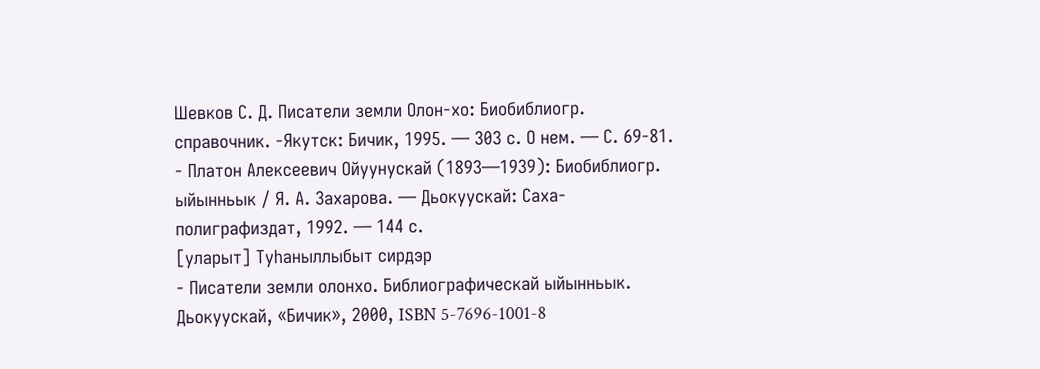Шевков С. Д. Писатели земли Олон-хо: Биобиблиогр. справочник. -Якутск: Бичик, 1995. — 303 с. О нем. — С. 69-81.
- Платон Алексеевич Ойуунускай (1893—1939): Биобиблиогр. ыйынньык / Я. А. Захарова. — Дьокуускай: Саха-полиграфиздат, 1992. — 144 с.
[уларыт] Туһаныллыбыт сирдэр
- Писатели земли олонхо. Библиографическай ыйынньык. Дьокуускай, «Бичик», 2000, ISBN 5-7696-1001-8